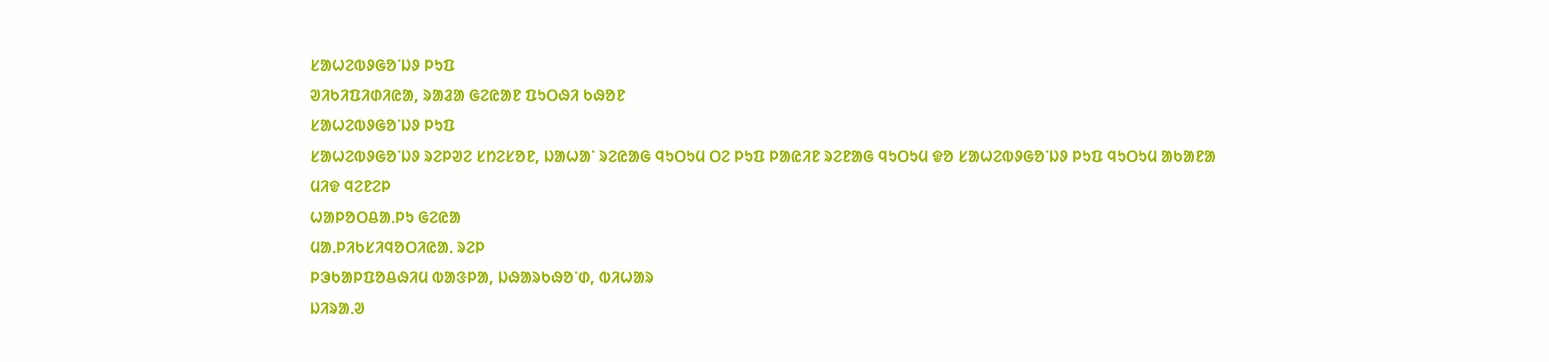ᱥᱟᱦᱮᱵᱽᱜᱚᱸᱡᱽ ᱞᱩᱯ
ᱣᱤᱠᱤᱯᱤᱰᱤᱭᱟ, ᱨᱟᱲᱟ ᱜᱮᱭᱟᱱ ᱯᱩᱛᱷᱤ ᱠᱷᱚᱱ
ᱥᱟᱦᱮᱵᱽᱜᱚᱸᱡᱽ ᱞᱩᱯ
ᱥᱟᱦᱮᱵᱽᱜᱚᱸᱡᱽ ᱨᱮᱞᱣᱮ ᱥᱴᱮᱥᱚᱱ, ᱡᱟᱦᱟᱸ ᱨᱮᱭᱟᱜ ᱧᱩᱛᱩᱢ ᱛᱮ ᱞᱩᱯ ᱞᱟᱭᱤᱱ ᱨᱮᱱᱟᱜ ᱧᱩᱛᱩᱢ ᱫᱚ ᱥᱟᱦᱮᱵᱽᱜᱚᱸᱡᱽ ᱞᱩᱯ ᱧᱩᱛᱩᱢ ᱟᱠᱟᱱᱟ
ᱢᱤᱫ ᱧᱮᱱᱮᱞ
ᱦᱟᱞᱚᱛᱪᱟᱹᱞᱩ ᱜᱮᱭᱟ
ᱢᱟᱹᱞᱤᱠᱥᱤᱧᱚᱛᱤᱭᱟᱹ ᱨᱮᱞ
ᱞᱳᱠᱟᱞᱯᱚᱪᱷᱤᱢ ᱵᱟᱝᱞᱟ, ᱡᱷᱟᱨᱠᱷᱚᱸᱰ, ᱵᱤᱦᱟᱨ
ᱡᱤᱨᱟᱹᱣ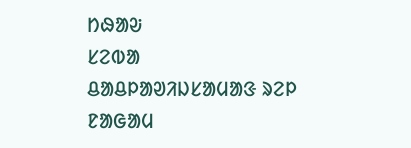ᱴᱷᱟᱶ
ᱥᱮᱵᱟ
ᱪᱟᱪᱞᱟᱣᱤᱡᱥᱟᱢᱟᱝ ᱨᱮᱞ
ᱱᱟᱜᱟᱢ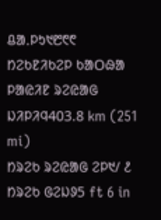ᱪᱟᱹᱞᱩ᱑᱘᱖᱖
ᱴᱮᱠᱱᱤᱠᱮᱞ ᱠᱟᱛᱷᱟ
ᱞᱟᱭᱤᱱ ᱨᱮᱭᱟᱜ ᱡᱤᱞᱤᱧ403.8 km (251 mi)
ᱴᱨᱮᱠ ᱨᱮᱭᱟᱜ ᱮᱞ᱑/ ᱒
ᱴᱨᱮᱠ ᱜᱮᱡᱽ5 ft 6 in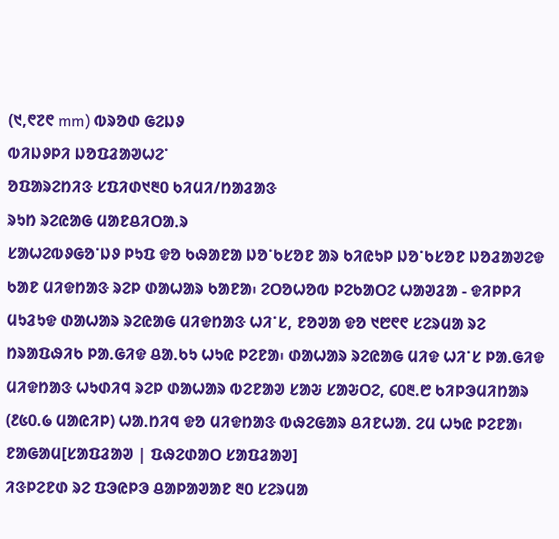(᱑,᱖᱗᱖ mm) ᱵᱨᱚᱰ ᱜᱮᱡᱽ
ᱵᱤᱡᱽᱞᱤ ᱡᱚᱯᱲᱟᱣᱦᱮᱸ
ᱚᱯᱟᱨᱮᱴᱤᱝ ᱥᱯᱤᱰ᱑᱓᱐ ᱠᱤᱢᱤ/ᱴᱟᱲᱟᱝ
ᱨᱩᱴ ᱨᱮᱭᱟᱜ ᱢᱟᱱᱪᱤᱛᱟᱹᱨ
ᱥᱟᱦᱮᱵᱽᱜᱚᱸᱡᱽ ᱞᱩᱯ ᱫᱚ ᱠᱷᱟᱱᱟ ᱡᱚᱸᱠᱥᱚᱱ ᱟᱨ ᱠᱤᱭᱩᱞ ᱡᱚᱸᱠᱥᱚᱱ ᱡᱚᱲᱟᱣᱮᱫ ᱠᱟᱱ ᱢᱤᱫᱴᱟᱝ ᱨᱮᱞ ᱰᱟᱦᱟᱨ ᱠᱟᱱᱟ᱾ ᱮᱛᱚᱦᱚᱵ ᱞᱮᱠᱟᱛᱮ ᱦᱟᱣᱲᱟ - ᱫᱤᱞᱞᱤ ᱢᱩᱲᱩᱫ ᱰᱟᱦᱟᱨ ᱨᱮᱭᱟᱜ ᱢᱤᱫᱴᱟᱝ ᱦᱤᱸᱥ, ᱱᱚᱣᱟ ᱫᱚ ᱑᱘᱖᱖ ᱥᱮᱨᱢᱟ ᱨᱮ ᱴᱨᱟᱯᱷᱤᱠ ᱞᱟᱹᱜᱤᱫ ᱪᱟᱹᱠᱩ ᱦᱩᱭ ᱞᱮᱱᱟ᱾ ᱰᱟᱦᱟᱨ ᱨᱮᱭᱟᱜ ᱢᱤᱫ ᱦᱤᱸᱥ ᱞᱟᱹᱜᱤᱫ ᱢᱤᱫᱴᱟᱝ ᱦᱩᱰᱤᱧ ᱨᱮᱞ ᱰᱟᱦᱟᱨ ᱵᱮᱱᱟᱣ ᱥᱟᱶ ᱥᱟᱶᱛᱮ, ᱔᱐᱓.᱘ ᱠᱤᱞᱳᱢᱤᱴᱟᱨ (᱒᱕᱐.᱙ ᱢᱟᱭᱤᱞ) ᱦᱟᱹᱴᱤᱧ ᱫᱚ ᱢᱤᱫᱴᱟᱝ ᱵᱷᱮᱜᱟᱨ ᱪᱤᱱᱦᱟᱹ ᱮᱢ ᱦᱩᱭ ᱞᱮᱱᱟ᱾
ᱱᱟᱜᱟᱢ[ᱥᱟᱯᱲᱟᱣ | ᱯᱷᱮᱰᱟᱛ ᱥᱟᱯᱲᱟᱣ]
ᱤᱝᱞᱮᱱᱰ ᱨᱮ ᱯᱳᱭᱞᱳ ᱪᱟᱞᱟᱣᱟᱱ ᱓᱐ ᱥᱮᱨᱢᱟ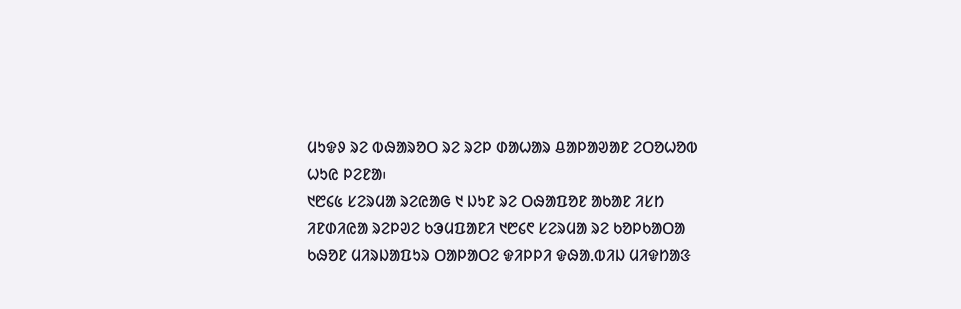ᱢᱩᱫᱽ ᱨᱮ ᱵᱷᱟᱨᱚᱛ ᱨᱮ ᱨᱮᱞ ᱰᱟᱦᱟᱨ ᱪᱟᱞᱟᱣᱟᱱ ᱮᱛᱚᱦᱚᱵ ᱦᱩᱭ ᱞᱮᱱᱟ᱾
᱑᱘᱔᱕ ᱥᱮᱨᱢᱟ ᱨᱮᱭᱟᱜ ᱑ ᱡᱩᱱ ᱨᱮ ᱛᱷᱟᱯᱚᱱ ᱟᱠᱟᱱ ᱤᱥᱴ ᱤᱱᱰᱤᱭᱟ ᱨᱮᱞᱣᱮ ᱠᱳᱢᱯᱟᱱᱤ ᱑᱘᱔᱖ ᱥᱮᱨᱢᱟ ᱨᱮ ᱠᱚᱞᱠᱟᱛᱟ ᱠᱷᱚᱱ ᱢᱤᱨᱡᱟᱯᱩᱨ ᱛᱟᱞᱟᱛᱮ ᱫᱤᱞᱞᱤ ᱫᱷᱟᱹᱵᱤᱡ ᱢᱤᱫᱴᱟᱝ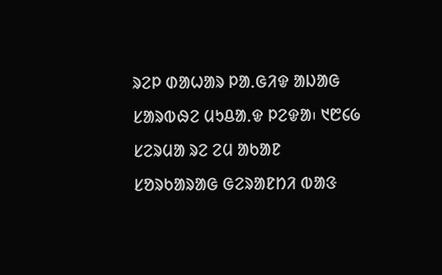ᱨᱮᱞ ᱰᱟᱦᱟᱨ ᱞᱟᱹᱜᱤᱫ ᱟᱡᱟᱜ ᱥᱟᱨᱵᱷᱮ ᱢᱩᱪᱟᱹᱫ ᱞᱮᱫᱟ᱾ ᱑᱘᱔᱙ ᱥᱮᱨᱢᱟ ᱨᱮ ᱮᱢ ᱟᱠᱟᱱ ᱥᱚᱨᱠᱟᱨᱟᱜ ᱜᱮᱨᱟᱱᱴᱤ ᱵᱟᱝ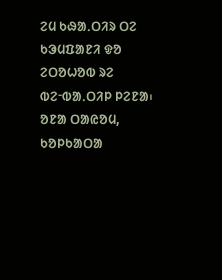ᱮᱢ ᱠᱷᱟᱹᱛᱤᱨ ᱛᱮ ᱠᱳᱢᱯᱟᱱᱤ ᱫᱚ ᱮᱛᱚᱦᱚᱵ ᱨᱮ ᱵᱮᱼᱵᱟᱹᱛᱤᱞ ᱞᱮᱱᱟ᱾ ᱚᱱᱟ ᱛᱟᱭᱚᱢ, ᱠᱚᱞᱠᱟᱛᱟ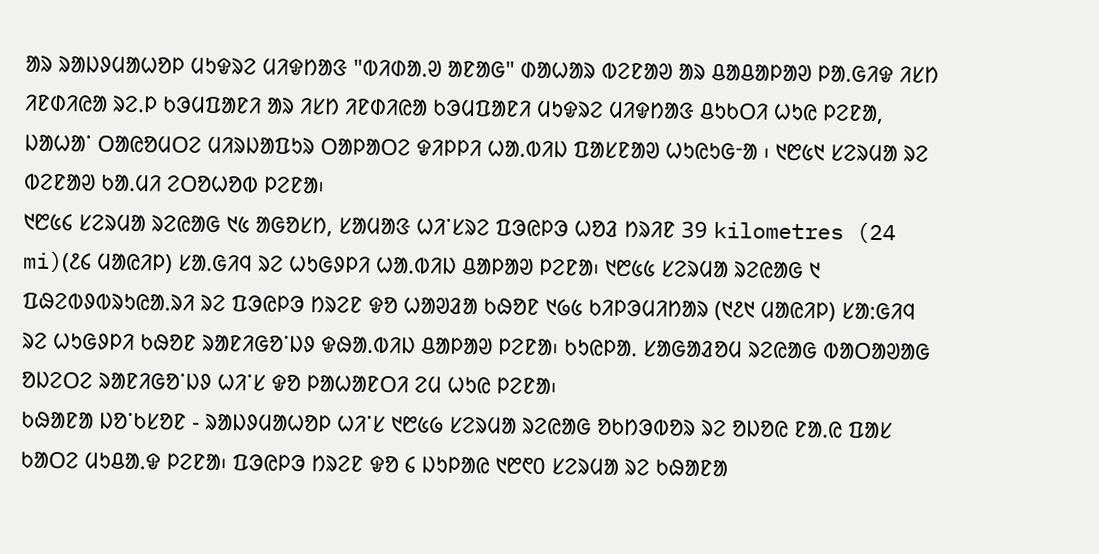ᱟᱨ ᱨᱟᱡᱽᱢᱟᱦᱚᱞ ᱢᱩᱫᱨᱮ ᱢᱤᱫᱴᱟᱝ "ᱵᱤᱰᱟᱹᱣ ᱟᱱᱟᱜ" ᱰᱟᱦᱟᱨ ᱵᱮᱱᱟᱣ ᱟᱨ ᱪᱟᱪᱟᱞᱟᱣ ᱞᱟᱹᱜᱤᱫ ᱤᱥᱴ ᱤᱱᱰᱤᱭᱟ ᱨᱮᱹᱞ ᱠᱳᱢᱯᱟᱱᱤ ᱟᱨ ᱤᱥᱴ ᱤᱱᱰᱤᱭᱟ ᱠᱳᱢᱯᱟᱱᱤ ᱢᱩᱫᱨᱮ ᱢᱤᱫᱴᱟᱝ ᱪᱩᱠᱛᱤ ᱦᱩᱭ ᱞᱮᱱᱟ, ᱡᱟᱦᱟᱸ ᱛᱟᱭᱚᱢᱛᱮ ᱢᱤᱨᱡᱟᱯᱩᱨ ᱛᱟᱞᱟᱛᱮ ᱫᱤᱞᱞᱤ ᱦᱟᱹᱵᱤᱡ ᱯᱟᱥᱱᱟᱣ ᱦᱩᱭᱩᱜᱼᱟ ᱾ ᱑᱘᱕᱑ ᱥᱮᱨᱢᱟ ᱨᱮ ᱵᱮᱱᱟᱣ ᱠᱟᱹᱢᱤ ᱮᱛᱚᱦᱚᱵ ᱞᱮᱱᱟ᱾
᱑᱘᱕᱔ ᱥᱮᱨᱢᱟ ᱨᱮᱭᱟᱜ ᱑᱕ ᱟᱜᱚᱥᱴ, ᱥᱟᱢᱟᱝ ᱦᱤᱸᱥᱨᱮ ᱯᱳᱭᱞᱳ ᱦᱚᱲ ᱴᱨᱤᱱ 39 kilometres (24 mi)(᱒᱔ ᱢᱟᱭᱤᱞ) ᱥᱟᱹᱜᱤᱧ ᱨᱮ ᱦᱩᱜᱽᱞᱤ ᱦᱟᱹᱵᱤᱡ ᱪᱟᱞᱟᱣ ᱞᱮᱱᱟ᱾ ᱑᱘᱕᱕ ᱥᱮᱨᱢᱟ ᱨᱮᱭᱟᱜ ᱑ ᱯᱷᱮᱵᱽᱵᱨᱩᱭᱟᱹᱨᱤ ᱨᱮ ᱯᱳᱭᱞᱳ ᱴᱨᱮᱱ ᱫᱚ ᱦᱟᱣᱲᱟ ᱠᱷᱚᱱ ᱑᱙᱕ ᱠᱤᱞᱳᱢᱤᱴᱟᱨ (᱑᱒᱑ ᱢᱟᱭᱤᱞ) ᱥᱟᱺᱜᱤᱧ ᱨᱮ ᱦᱩᱜᱽᱞᱤ ᱠᱷᱚᱱ ᱨᱟᱱᱤᱜᱚᱸᱡᱽ ᱫᱷᱟᱹᱵᱤᱡ ᱪᱟᱞᱟᱣ ᱞᱮᱱᱟ᱾ ᱠᱩᱭᱞᱟᱹ ᱥᱟᱜᱟᱲᱚᱢ ᱨᱮᱭᱟᱜ ᱵᱟᱛᱟᱣᱟᱜ ᱚᱡᱮᱛᱮ ᱨᱟᱱᱤᱜᱚᱸᱡᱽ ᱦᱤᱸᱥ ᱫᱚ ᱞᱟᱦᱟᱱᱛᱤ ᱮᱢ ᱦᱩᱭ ᱞᱮᱱᱟ᱾
ᱠᱷᱟᱱᱟ ᱡᱚᱸᱠᱥᱚᱱ - ᱨᱟᱡᱽᱢᱟᱦᱚᱞ ᱦᱤᱸᱥ ᱑᱘᱕᱙ ᱥᱮᱨᱢᱟ ᱨᱮᱭᱟᱜ ᱚᱠᱴᱳᱵᱚᱨ ᱨᱮ ᱚᱡᱚᱭ ᱱᱟᱹᱭ ᱯᱟᱥ ᱠᱟᱛᱮ ᱢᱩᱪᱟᱹᱫ ᱞᱮᱱᱟ᱾ ᱯᱳᱭᱞᱳ ᱴᱨᱮᱱ ᱫᱚ ᱔ ᱡᱩᱞᱟᱭ ᱑᱘᱖᱐ ᱥᱮᱨᱢᱟ ᱨᱮ ᱠᱷᱟᱱᱟ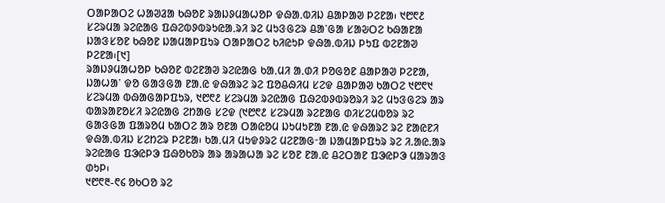ᱛᱟᱞᱟᱛᱮ ᱦᱟᱣᱲᱟ ᱠᱷᱚᱱ ᱨᱟᱡᱽᱢᱟᱦᱚᱞ ᱫᱷᱟᱹᱵᱤᱡ ᱪᱟᱞᱟᱣ ᱞᱮᱱᱟ᱾ ᱑᱘᱖᱒ ᱥᱮᱨᱢᱟ ᱨᱮᱭᱟᱜ ᱯᱷᱮᱵᱽᱵᱨᱩᱭᱟᱹᱨᱤ ᱨᱮ ᱢᱩᱝᱜᱮᱨ ᱪᱟᱸᱜᱟ ᱥᱟᱶᱛᱮ ᱠᱷᱟᱱᱟ ᱡᱟᱝᱥᱚᱱ ᱠᱷᱚᱱ ᱡᱟᱢᱟᱞᱯᱩᱨ ᱛᱟᱞᱟᱛᱮ ᱠᱤᱭᱩᱞ ᱫᱷᱟᱹᱵᱤᱡ ᱞᱩᱯ ᱵᱮᱱᱟᱣ ᱞᱮᱱᱟ᱾[᱑]
ᱨᱟᱡᱽᱢᱟᱦᱚᱞ ᱠᱷᱚᱱ ᱵᱮᱱᱟᱣ ᱨᱮᱭᱟᱜ ᱠᱟᱹᱢᱤ ᱟᱹᱰᱤ ᱞᱚᱜᱚᱱ ᱪᱟᱞᱟᱣ ᱞᱮᱱᱟ, ᱡᱟᱦᱟᱸ ᱫᱚ ᱜᱟᱝᱜᱟ ᱱᱟᱹᱭ ᱫᱷᱟᱨᱮ ᱨᱮ ᱯᱚᱪᱷᱤᱢ ᱥᱮᱫ ᱪᱟᱞᱟᱣ ᱠᱟᱛᱮ ᱑᱘᱖᱑ ᱥᱮᱨᱢᱟ ᱵᱷᱟᱜᱟᱞᱯᱩᱨ, ᱑᱘᱖᱒ ᱥᱮᱨᱢᱟ ᱨᱮᱭᱟᱜ ᱯᱷᱮᱵᱽᱵᱨᱚᱨᱤ ᱨᱮ ᱢᱩᱝᱜᱮᱨ ᱟᱨ ᱵᱟᱨᱟᱱᱚᱥᱤ ᱨᱮᱭᱟᱜ ᱮᱴᱟᱜ ᱥᱮᱫ (᱑᱘᱖᱒ ᱥᱮᱨᱢᱟ ᱨᱮᱱᱟᱜ ᱰᱤᱥᱮᱢᱵᱚᱨ ᱨᱮ ᱜᱟᱝᱜᱟ ᱯᱟᱨᱚᱢ ᱠᱟᱛᱮ ᱟᱨ ᱚᱱᱟ ᱛᱟᱭᱚᱢ ᱡᱩᱢᱩᱱᱟ ᱱᱟᱹᱭ ᱫᱷᱟᱨᱮ ᱨᱮ ᱱᱟᱭᱱᱤ ᱫᱷᱟᱹᱵᱤᱡ ᱥᱮᱴᱮᱨ ᱞᱮᱱᱟ᱾ ᱠᱟᱹᱢᱤ ᱢᱩᱫᱽᱨᱮ ᱢᱮᱱᱟᱜᱼᱟ ᱡᱟᱢᱟᱞᱯᱩᱨ ᱨᱮ ᱤ.ᱟᱭ.ᱟᱨ ᱨᱮᱭᱟᱜ ᱯᱳᱭᱞᱳ ᱯᱷᱚᱠᱚᱨ ᱟᱨ ᱟᱨᱟᱦᱟ ᱨᱮ ᱥᱚᱱ ᱱᱟᱹᱭ ᱪᱮᱛᱟᱱ ᱯᱳᱭᱞᱳ ᱢᱟᱨᱟᱝ ᱰᱩᱞ᱾
᱑᱘᱖᱓-᱖᱔ ᱚᱠᱛᱚ ᱨᱮ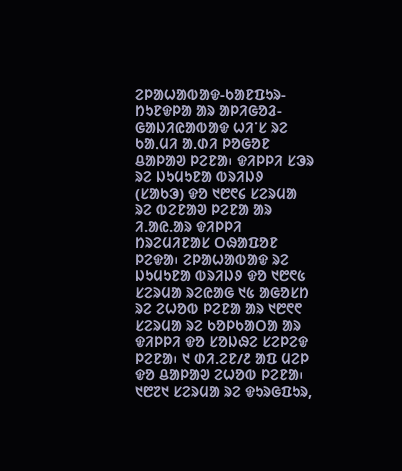ᱮᱞᱟᱦᱟᱵᱟᱫ-ᱠᱟᱱᱯᱩᱨ-ᱴᱩᱱᱫᱞᱟ ᱟᱨ ᱟᱞᱤᱜᱚᱲ-ᱜᱟᱡᱤᱭᱟᱵᱟᱫ ᱦᱤᱸᱥ ᱨᱮ ᱠᱟᱹᱢᱤ ᱟᱹᱰᱤ ᱞᱚᱜᱚᱱ ᱪᱟᱞᱟᱣ ᱞᱮᱱᱟ᱾ ᱫᱤᱞᱞᱤ ᱥᱳᱨ ᱨᱮ ᱡᱩᱢᱩᱱᱟ ᱵᱨᱤᱡᱽ (ᱥᱟᱠᱳ) ᱫᱚ ᱑᱘᱖᱔ ᱥᱮᱨᱢᱟ ᱨᱮ ᱵᱮᱱᱟᱣ ᱞᱮᱱᱟ ᱟᱨ ᱤ.ᱟᱭ.ᱟᱨ ᱫᱤᱞᱞᱤ ᱴᱨᱮᱢᱤᱱᱟᱥ ᱛᱷᱟᱯᱚᱱ ᱞᱮᱫᱟ᱾ ᱮᱞᱟᱦᱟᱵᱟᱫ ᱨᱮ ᱡᱩᱢᱩᱱᱟ ᱵᱨᱤᱡᱽ ᱫᱚ ᱑᱘᱖᱕ ᱥᱮᱨᱢᱟ ᱨᱮᱭᱟᱜ ᱑᱕ ᱟᱜᱚᱥᱴ ᱨᱮ ᱮᱦᱚᱵ ᱞᱮᱱᱟ ᱟᱨ ᱑᱘᱖᱖ ᱥᱮᱨᱢᱟ ᱨᱮ ᱠᱚᱞᱠᱟᱛᱟ ᱟᱨ ᱫᱤᱞᱞᱤ ᱫᱚ ᱥᱚᱡᱷᱮ ᱥᱮᱞᱮᱫ ᱞᱮᱱᱟ᱾ ᱑ ᱰᱤ.ᱮᱱ/᱒ ᱟᱯ ᱢᱮᱞ ᱫᱚ ᱪᱟᱞᱟᱣ ᱮᱦᱚᱵ ᱞᱮᱱᱟ᱾
᱑᱘᱗᱑ ᱥᱮᱨᱢᱟ ᱨᱮ ᱫᱩᱨᱜᱯᱩᱨ,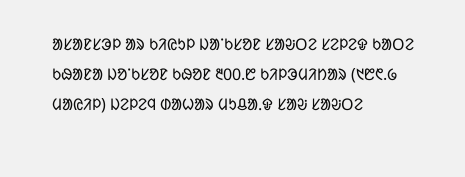ᱟᱥᱟᱱᱥᱳᱞ ᱟᱨ ᱠᱤᱭᱩᱞ ᱡᱟᱸᱠᱥᱚᱱ ᱥᱟᱶᱛᱮ ᱥᱮᱞᱮᱫ ᱠᱟᱛᱮ ᱠᱷᱟᱱᱟ ᱡᱚᱸᱠᱥᱚᱱ ᱠᱷᱚᱱ ᱓᱐᱐.᱘ ᱠᱤᱞᱳᱢᱤᱴᱟᱨ (᱑᱘᱖.᱙ ᱢᱟᱭᱤᱞ) ᱡᱮᱞᱮᱧ ᱰᱟᱦᱟᱨ ᱢᱩᱪᱟᱹᱫ ᱥᱟᱶ ᱥᱟᱶᱛᱮ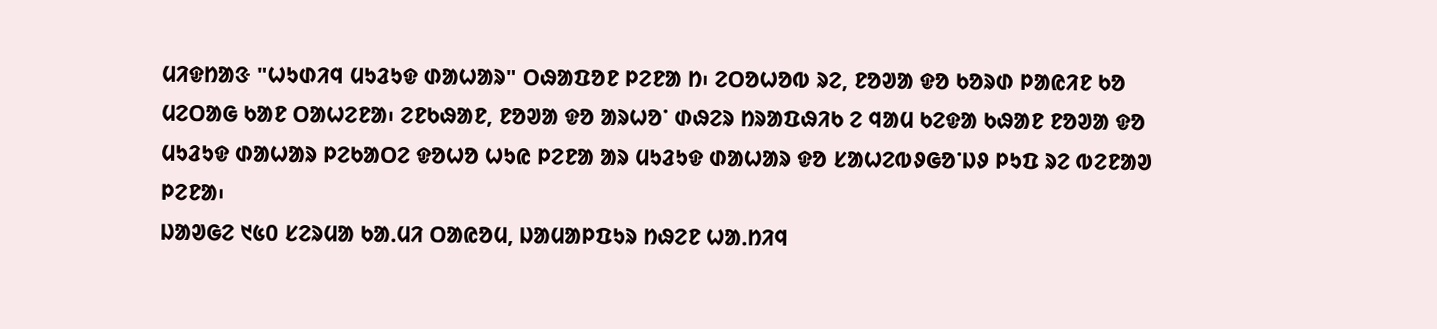ᱢᱤᱫᱴᱟᱝ "ᱦᱩᱰᱤᱧ ᱢᱩᱲᱩᱫ ᱰᱟᱦᱟᱨ" ᱛᱷᱟᱯᱚᱱ ᱞᱮᱱᱟ ᱴ᱾ ᱮᱛᱚᱦᱚᱵ ᱨᱮ, ᱱᱚᱣᱟ ᱫᱚ ᱠᱚᱨᱰ ᱞᱟᱭᱤᱱ ᱠᱚ ᱢᱮᱛᱟᱜ ᱠᱟᱱ ᱛᱟᱦᱮᱱᱟ᱾ ᱮᱱᱠᱷᱟᱱ, ᱱᱚᱣᱟ ᱫᱚ ᱟᱨᱦᱚᱸ ᱰᱷᱮᱨ ᱴᱨᱟᱯᱷᱤᱠ ᱮ ᱧᱟᱢ ᱠᱮᱫᱟ ᱠᱷᱟᱱ ᱱᱚᱣᱟ ᱫᱚ ᱢᱩᱲᱩᱫ ᱰᱟᱦᱟᱨ ᱞᱮᱠᱟᱛᱮ ᱫᱚᱦᱚ ᱦᱩᱭ ᱞᱮᱱᱟ ᱟᱨ ᱢᱩᱲᱩᱫ ᱰᱟᱦᱟᱨ ᱫᱚ ᱥᱟᱦᱮᱵᱽᱜᱚᱸᱡᱽ ᱞᱩᱯ ᱨᱮ ᱵᱮᱱᱟᱣ ᱞᱮᱱᱟ᱾
ᱡᱟᱣᱜᱮ ᱑᱕᱐ ᱥᱮᱨᱢᱟ ᱠᱟᱹᱢᱤ ᱛᱟᱭᱚᱢ, ᱡᱟᱢᱟᱞᱯᱩᱨ ᱴᱷᱮᱱ ᱦᱟᱹᱴᱤᱧ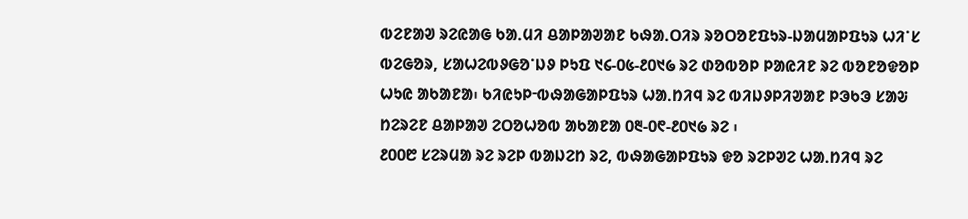ᱵᱮᱱᱟᱣ ᱨᱮᱭᱟᱜ ᱠᱟᱹᱢᱤ ᱪᱟᱞᱟᱣᱟᱱ ᱠᱷᱟᱹᱛᱤᱨ ᱨᱚᱛᱚᱱᱯᱩᱨ-ᱡᱟᱢᱟᱞᱯᱩᱨ ᱦᱤᱸᱥ ᱵᱮᱜᱚᱨ, ᱥᱟᱦᱮᱵᱽᱜᱚᱸᱡᱽ ᱞᱩᱯ ᱑᱔-᱐᱕-᱒᱐᱑᱙ ᱨᱮ ᱰᱚᱵᱚᱞ ᱞᱟᱭᱤᱱ ᱨᱮ ᱵᱚᱱᱚᱫᱚᱞ ᱦᱩᱭ ᱟᱠᱟᱱᱟ᱾ ᱠᱤᱭᱩᱞᱼᱵᱷᱟᱜᱟᱞᱯᱩᱨ ᱦᱟᱹᱴᱤᱧ ᱨᱮ ᱵᱤᱡᱽᱞᱤᱣᱟᱱ ᱞᱳᱠᱳ ᱥᱟᱶ ᱴᱮᱨᱮᱱ ᱪᱟᱞᱟᱣ ᱮᱛᱚᱦᱚᱵ ᱟᱠᱟᱱᱟ ᱐᱓-᱐᱖-᱒᱐᱑᱙ ᱨᱮ ᱾
᱒᱐᱐᱘ ᱥᱮᱨᱢᱟ ᱨᱮ ᱨᱮᱞ ᱵᱟᱡᱮᱴ ᱨᱮ, ᱵᱷᱟᱜᱟᱞᱯᱩᱨ ᱫᱚ ᱨᱮᱞᱣᱮ ᱦᱟᱹᱴᱤᱧ ᱨᱮ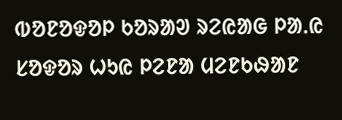ᱵᱚᱱᱚᱫᱚᱞ ᱠᱚᱨᱟᱣ ᱨᱮᱭᱟᱜ ᱞᱟᱹᱭ ᱥᱚᱫᱚᱨ ᱦᱩᱭ ᱞᱮᱱᱟ ᱢᱮᱱᱠᱷᱟᱱ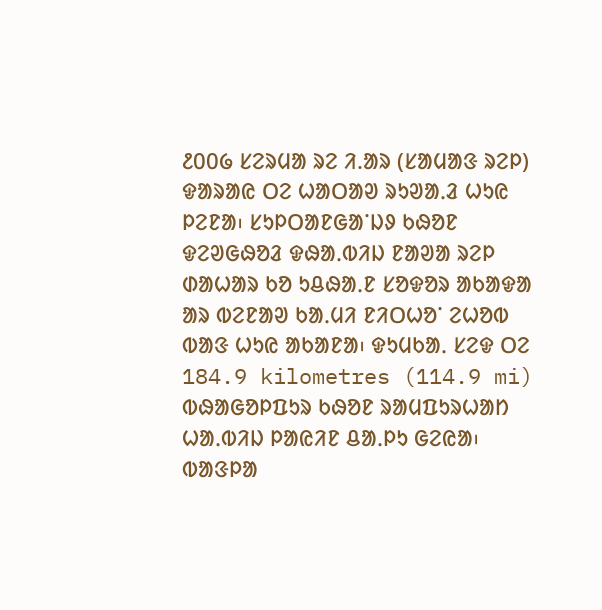᱒᱐᱐᱙ ᱥᱮᱨᱢᱟ ᱨᱮ ᱤ.ᱟᱨ (ᱥᱟᱢᱟᱝ ᱨᱮᱞ) ᱫᱟᱨᱟᱭ ᱛᱮ ᱦᱟᱛᱟᱣ ᱨᱩᱣᱟᱹᱲ ᱦᱩᱭ ᱞᱮᱱᱟ᱾ ᱥᱩᱞᱛᱟᱱᱜᱟᱸᱡᱽ ᱠᱷᱚᱱ ᱫᱮᱣᱜᱷᱚᱲ ᱫᱷᱟᱹᱵᱤᱡ ᱱᱟᱣᱟ ᱨᱮᱞ ᱰᱟᱦᱟᱨ ᱠᱚ ᱩᱪᱷᱟᱹᱱ ᱥᱚᱫᱚᱨ ᱟᱠᱟᱫᱟ ᱟᱨ ᱵᱮᱱᱟᱣ ᱠᱟᱹᱢᱤ ᱱᱤᱛᱦᱚᱸ ᱮᱦᱚᱵ ᱵᱟᱝ ᱦᱩᱭ ᱟᱠᱟᱱᱟ᱾ ᱫᱩᱢᱠᱟᱹ ᱥᱮᱫ ᱛᱮ 184.9 kilometres (114.9 mi) ᱵᱷᱟᱜᱚᱞᱯᱩᱨ ᱠᱷᱚᱱ ᱨᱟᱢᱯᱩᱨᱦᱟᱴ ᱦᱟᱹᱵᱤᱡ ᱞᱟᱭᱤᱱ ᱪᱟᱹᱞᱩ ᱜᱮᱭᱟ᱾ ᱵᱟᱝᱞᱟ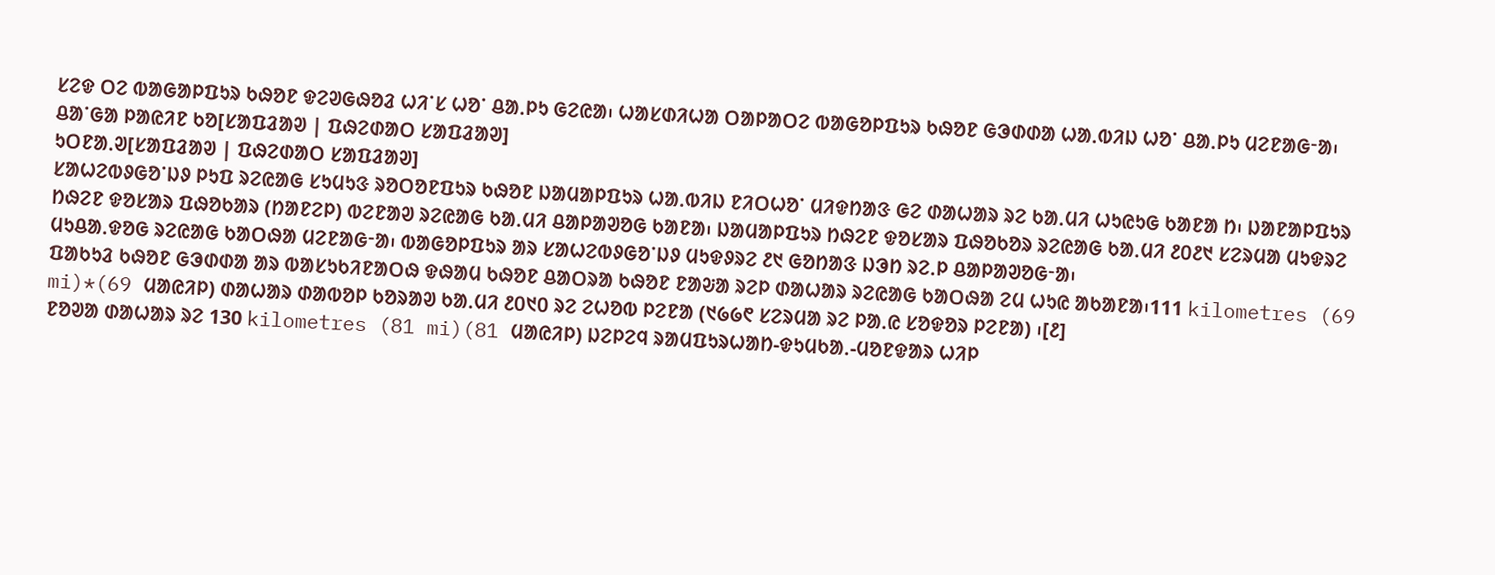ᱥᱮᱫ ᱛᱮ ᱵᱟᱜᱟᱞᱯᱩᱨ ᱠᱷᱚᱱ ᱫᱮᱣᱜᱷᱚᱲ ᱦᱤᱸᱥ ᱦᱚᱸ ᱪᱟᱹᱞᱩ ᱜᱮᱭᱟ᱾ ᱦᱟᱥᱰᱤᱦᱟ ᱛᱟᱞᱟᱛᱮ ᱵᱟᱜᱚᱞᱯᱩᱨ ᱠᱷᱚᱱ ᱜᱳᱰᱰᱟ ᱦᱟᱹᱵᱤᱡ ᱦᱚᱸ ᱪᱟᱹᱞᱩ ᱢᱮᱱᱟᱜᱼᱟ᱾
ᱪᱟᱸᱜᱟ ᱞᱟᱭᱤᱱ ᱠᱚ[ᱥᱟᱯᱲᱟᱣ | ᱯᱷᱮᱰᱟᱛ ᱥᱟᱯᱲᱟᱣ]
ᱩᱛᱱᱟᱹᱣ[ᱥᱟᱯᱲᱟᱣ | ᱯᱷᱮᱰᱟᱛ ᱥᱟᱯᱲᱟᱣ]
ᱥᱟᱦᱮᱵᱽᱜᱚᱸᱡᱽ ᱞᱩᱯ ᱨᱮᱭᱟᱜ ᱥᱩᱢᱩᱝ ᱨᱚᱛᱚᱱᱯᱩᱨ ᱠᱷᱚᱱ ᱡᱟᱢᱟᱞᱯᱩᱨ ᱦᱟᱹᱵᱤᱡ ᱱᱤᱛᱦᱚᱸ ᱢᱤᱫᱴᱟᱝ ᱜᱮ ᱰᱟᱦᱟᱨ ᱨᱮ ᱠᱟᱹᱢᱤ ᱦᱩᱭᱩᱜ ᱠᱟᱱᱟ ᱴ᱾ ᱡᱟᱱᱟᱞᱯᱩᱨ ᱴᱷᱮᱱ ᱫᱚᱥᱟᱨ ᱯᱷᱚᱠᱟᱨ (ᱴᱟᱱᱮᱞ) ᱵᱮᱱᱟᱣ ᱨᱮᱭᱟᱜ ᱠᱟᱹᱢᱤ ᱪᱟᱞᱟᱣᱚᱜ ᱠᱟᱱᱟ᱾ ᱡᱟᱢᱟᱞᱯᱩᱨ ᱴᱷᱮᱱ ᱫᱚᱥᱟᱨ ᱯᱷᱚᱠᱚᱨ ᱨᱮᱭᱟᱜ ᱠᱟᱹᱢᱤ ᱒᱐᱒᱑ ᱥᱮᱨᱢᱟ ᱢᱩᱫᱨᱮ ᱢᱩᱪᱟᱹᱫᱚᱜ ᱨᱮᱭᱟᱜ ᱠᱟᱛᱷᱟ ᱢᱮᱱᱟᱜᱼᱟ᱾ ᱵᱟᱜᱚᱞᱯᱩᱨ ᱟᱨ ᱥᱟᱦᱮᱵᱽᱜᱚᱸᱡᱽ ᱢᱩᱫᱽᱨᱮ ᱒᱑ ᱜᱚᱴᱟᱝ ᱡᱳᱴ ᱨᱮᱹᱞ ᱪᱟᱞᱟᱣᱚᱜᱼᱟ᱾
ᱯᱟᱠᱩᱲ ᱠᱷᱚᱱ ᱜᱳᱰᱰᱟ ᱟᱨ ᱵᱟᱥᱩᱠᱤᱱᱟᱛᱷ ᱫᱷᱟᱢ ᱠᱷᱚᱱ ᱪᱟᱛᱨᱟ ᱠᱷᱚᱱ ᱱᱟᱶᱟ ᱨᱮᱞ ᱰᱟᱦᱟᱨ ᱨᱮᱭᱟᱜ ᱠᱟᱛᱷᱟ ᱮᱢ ᱦᱩᱭ ᱟᱠᱟᱱᱟ᱾111 kilometres (69 mi)*(69 ᱢᱟᱭᱤᱞ) ᱰᱟᱦᱟᱨ ᱰᱟᱵᱚᱞ ᱠᱚᱨᱟᱣ ᱠᱟᱹᱢᱤ ᱒᱐᱑᱐ ᱨᱮ ᱮᱦᱚᱵ ᱞᱮᱱᱟ (᱑᱙᱙᱖ ᱥᱮᱨᱢᱟ ᱨᱮ ᱞᱟᱹᱭ ᱥᱚᱫᱚᱨ ᱞᱮᱱᱟ) ᱾[᱒]
ᱱᱚᱣᱟ ᱰᱟᱦᱟᱨ ᱨᱮ 130 kilometres (81 mi)(81 ᱢᱟᱭᱤᱞ) ᱡᱮᱞᱮᱧ ᱨᱟᱢᱯᱩᱨᱦᱟᱴ-ᱫᱩᱢᱠᱟᱹ-ᱢᱚᱱᱫᱟᱨ ᱦᱤᱞ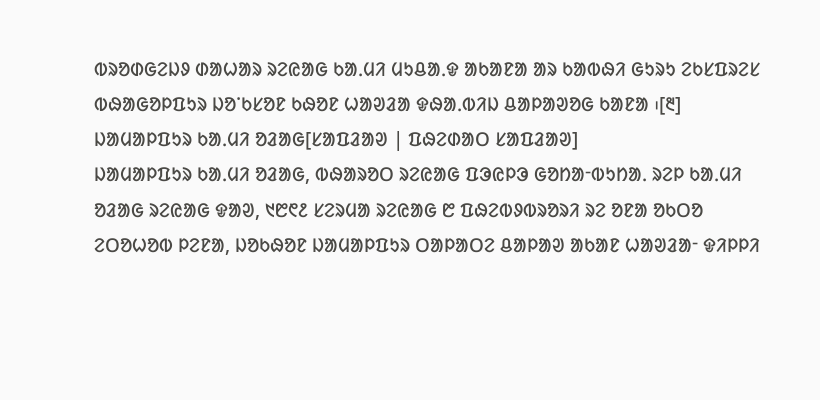ᱵᱨᱚᱰᱜᱮᱡᱽ ᱰᱟᱦᱟᱨ ᱨᱮᱭᱟᱜ ᱠᱟᱹᱢᱤ ᱢᱩᱪᱟᱹᱫ ᱟᱠᱟᱱᱟ ᱟᱨ ᱠᱟᱵᱷᱤ ᱜᱩᱨᱩ ᱮᱠᱥᱯᱨᱮᱥ ᱵᱷᱟᱜᱚᱞᱯᱩᱨ ᱡᱚᱸᱠᱥᱚᱱ ᱠᱷᱚᱱ ᱦᱟᱣᱲᱟ ᱫᱷᱟᱹᱵᱤᱡ ᱪᱟᱞᱟᱣᱚᱜ ᱠᱟᱱᱟ ᱾[᱓]
ᱡᱟᱢᱟᱞᱯᱩᱨ ᱠᱟᱹᱢᱤ ᱚᱲᱟᱜ[ᱥᱟᱯᱲᱟᱣ | ᱯᱷᱮᱰᱟᱛ ᱥᱟᱯᱲᱟᱣ]
ᱡᱟᱢᱟᱞᱯᱩᱨ ᱠᱟᱹᱢᱤ ᱚᱲᱟᱜ, ᱵᱷᱟᱨᱚᱛ ᱨᱮᱭᱟᱜ ᱯᱳᱭᱞᱳ ᱜᱚᱴᱟᱼᱵᱩᱴᱟᱹ ᱨᱮᱞ ᱠᱟᱹᱢᱤ ᱚᱲᱟᱜ ᱨᱮᱭᱟᱜ ᱫᱟᱣ, ᱑᱘᱖᱒ ᱥᱮᱨᱢᱟ ᱨᱮᱭᱟᱜ ᱘ ᱯᱷᱮᱵᱽᱵᱨᱚᱨᱤ ᱨᱮ ᱚᱱᱟ ᱚᱠᱛᱚ ᱮᱛᱚᱦᱚᱵ ᱞᱮᱱᱟ, ᱡᱚᱠᱷᱚᱱ ᱡᱟᱢᱟᱞᱯᱩᱨ ᱛᱟᱞᱟᱛᱮ ᱪᱟᱞᱟᱣ ᱟᱠᱟᱱ ᱦᱟᱣᱲᱟᱼ ᱫᱤᱞᱞᱤ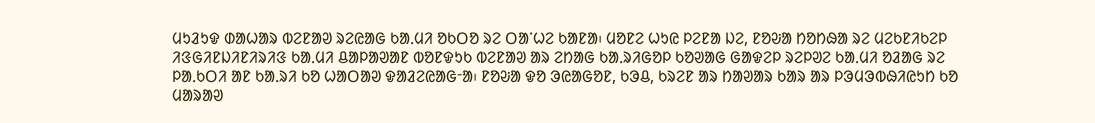ᱢᱩᱲᱩᱫ ᱰᱟᱦᱟᱨ ᱵᱮᱱᱟᱣ ᱨᱮᱭᱟᱜ ᱠᱟᱹᱢᱤ ᱚᱠᱛᱚ ᱨᱮ ᱛᱟᱸᱦᱮ ᱠᱟᱱᱟ᱾ ᱢᱚᱱᱮ ᱦᱩᱭ ᱞᱮᱱᱟ ᱡᱮ, ᱱᱚᱶᱟ ᱴᱚᱴᱷᱟ ᱨᱮ ᱢᱮᱠᱱᱤᱠᱮᱞ ᱤᱝᱜᱤᱱᱡᱤᱱᱤᱨᱤᱝ ᱠᱟᱹᱢᱤ ᱪᱟᱞᱟᱣᱟᱱ ᱵᱚᱱᱫᱩᱠ ᱵᱮᱱᱟᱣ ᱟᱨ ᱮᱴᱟᱜ ᱠᱟᱹᱨᱤᱜᱚᱞ ᱠᱚᱣᱟᱜ ᱜᱟᱫᱮᱞ ᱨᱮᱞᱣᱮ ᱠᱟᱹᱢᱤ ᱚᱲᱟᱜ ᱨᱮ ᱞᱟᱹᱠᱛᱤ ᱟᱱ ᱠᱟᱹᱨᱤ ᱠᱚ ᱦᱟᱛᱟᱣ ᱫᱟᱲᱮᱭᱟᱜᱼᱟ᱾ ᱱᱚᱶᱟ ᱫᱚ ᱳᱭᱟᱜᱚᱱ, ᱠᱳᱪ, ᱠᱨᱮᱱ ᱟᱨ ᱴᱟᱣᱟᱨ ᱠᱟᱨ ᱟᱨ ᱞᱳᱢᱳᱵᱷᱤᱭᱩᱴ ᱠᱚ ᱢᱟᱨᱟᱣ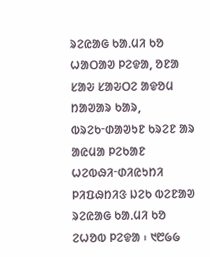ᱨᱮᱭᱟᱜ ᱠᱟᱹᱢᱤ ᱠᱚ ᱦᱟᱛᱟᱣ ᱞᱮᱫᱟ, ᱚᱱᱟ ᱥᱟᱶ ᱥᱟᱶᱛᱮ ᱟᱫᱚᱢ ᱴᱟᱣᱟᱨ ᱠᱟᱨ, ᱵᱨᱮᱠᱼᱰᱟᱣᱩᱱ ᱠᱨᱮᱱ ᱟᱨ ᱟᱭᱢᱟ ᱞᱮᱠᱟᱱ ᱦᱮᱵᱷᱤᱼᱰᱤᱭᱩᱴᱤ ᱞᱤᱯᱷᱴᱤᱝ ᱡᱮᱠ ᱵᱮᱱᱟᱣ ᱨᱮᱭᱟᱜ ᱠᱟᱹᱢᱤ ᱠᱚ ᱮᱦᱚᱵ ᱞᱮᱫᱟ ᱾ ᱑᱘᱙᱙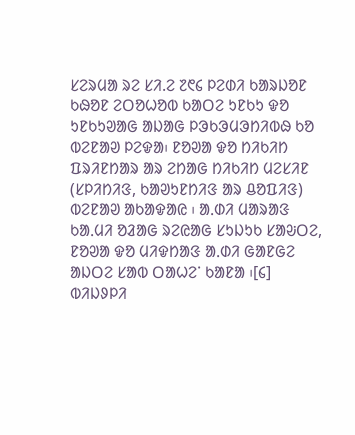ᱥᱮᱨᱢᱟ ᱨᱮ ᱥᱤ.ᱮ ᱗᱖᱔ ᱞᱮᱰᱤ ᱠᱟᱨᱡᱚᱱ ᱠᱷᱚᱱ ᱮᱛᱚᱦᱚᱵ ᱠᱟᱛᱮ ᱩᱱᱠᱩ ᱫᱚ ᱩᱱᱠᱩᱣᱟᱜ ᱟᱡᱟᱜ ᱞᱳᱠᱳᱢᱳᱴᱤᱵᱷ ᱠᱚ ᱵᱮᱱᱟᱣ ᱞᱮᱫᱟ᱾ ᱱᱚᱣᱟ ᱫᱚ ᱴᱤᱠᱤᱴ ᱯᱨᱤᱱᱴᱟᱨ ᱟᱨ ᱮᱴᱟᱜ ᱴᱤᱠᱤᱴ ᱢᱮᱥᱤᱱ (ᱥᱞᱤᱴᱤᱝ, ᱠᱟᱣᱩᱱᱴᱤᱝ ᱟᱨ ᱪᱚᱯᱤᱝ) ᱵᱮᱱᱟᱣ ᱟᱠᱟᱫᱟᱭ ᱾ ᱟᱹᱰᱤ ᱢᱟᱨᱟᱝ ᱠᱟᱹᱢᱤ ᱚᱲᱟᱜ ᱨᱮᱭᱟᱜ ᱥᱩᱡᱩᱠ ᱥᱟᱶᱛᱮ, ᱱᱚᱣᱟ ᱫᱚ ᱢᱤᱫᱴᱟᱝ ᱟᱹᱰᱤ ᱜᱟᱱᱜᱮ ᱟᱡᱛᱮ ᱥᱟᱵ ᱛᱟᱦᱮᱸ ᱠᱟᱱᱟ ᱾[᱔]
ᱵᱤᱡᱽᱞᱤ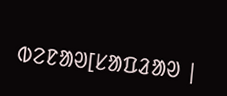ᱵᱮᱱᱟᱣ[ᱥᱟᱯᱲᱟᱣ |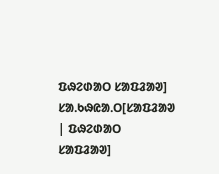ᱯᱷᱮᱰᱟᱛ ᱥᱟᱯᱲᱟᱣ]
ᱥᱟᱹᱠᱷᱭᱟᱹᱛ[ᱥᱟᱯᱲᱟᱣ | ᱯᱷᱮᱰᱟᱛ ᱥᱟᱯᱲᱟᱣ]